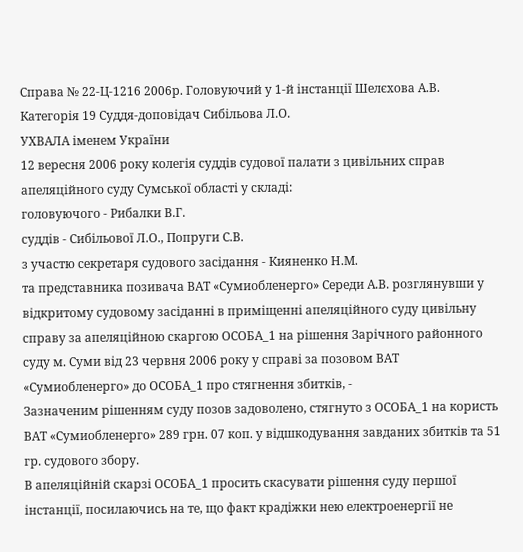Справа № 22-Ц-1216 2006р. Головуючий у 1-й інстанції Шелєхова А.В.
Категорія 19 Суддя-доповідач Сибільова Л.О.
УХВАЛА іменем України
12 вересня 2006 року колегія суддів судової палати з цивільних справ апеляційного суду Сумської області у складі:
головуючого - Рибалки В.Г.
суддів - Сибільової Л.О., Попруги С.В.
з участю секретаря судового засідання - Кияненко Н.М.
та представника позивача ВАТ «Сумиобленерго» Середи А.В. розглянувши у відкритому судовому засіданні в приміщенні апеляційного суду цивільну справу за апеляційною скаргою ОСОБА_1 на рішення Зарічного районного суду м. Суми від 23 червня 2006 року у справі за позовом ВАТ «Сумиобленерго» до ОСОБА_1 про стягнення збитків, -
Зазначеним рішенням суду позов задоволено, стягнуто з ОСОБА_1 на користь ВАТ «Сумиобленерго» 289 грн. 07 коп. у відшкодування завданих збитків та 51 гр. судового збору.
В апеляційній скарзі ОСОБА_1 просить скасувати рішення суду першої інстанції, посилаючись на те, що факт крадіжки нею електроенергії не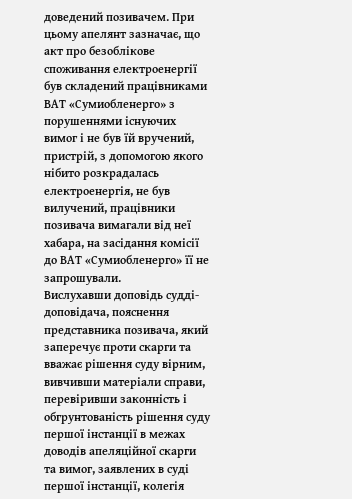доведений позивачем. При цьому апелянт зазначає, що акт про безоблікове споживання електроенергії був складений працівниками ВАТ «Сумиобленерго» з порушеннями існуючих вимог і не був їй вручений, пристрій, з допомогою якого нібито розкрадалась електроенергія, не був вилучений, працівники позивача вимагали від неї хабара, на засідання комісії до ВАТ «Сумиобленерго» її не запрошували.
Вислухавши доповідь судді-доповідача, пояснення представника позивача, який заперечує проти скарги та вважає рішення суду вірним, вивчивши матеріали справи, перевіривши законність і обгрунтованість рішення суду першої інстанції в межах доводів апеляційної скарги та вимог, заявлених в суді першої інстанції, колегія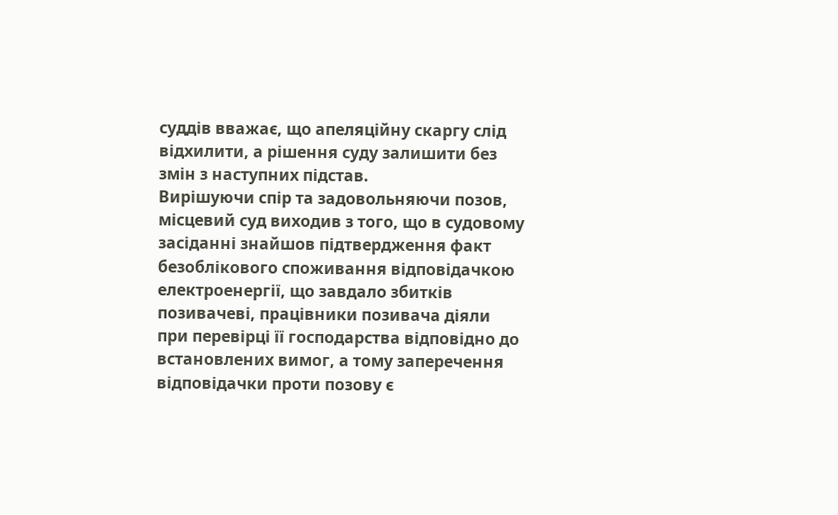суддів вважає, що апеляційну скаргу слід відхилити, а рішення суду залишити без змін з наступних підстав.
Вирішуючи спір та задовольняючи позов, місцевий суд виходив з того, що в судовому засіданні знайшов підтвердження факт безоблікового споживання відповідачкою електроенергії, що завдало збитків позивачеві, працівники позивача діяли при перевірці її господарства відповідно до встановлених вимог, а тому заперечення відповідачки проти позову є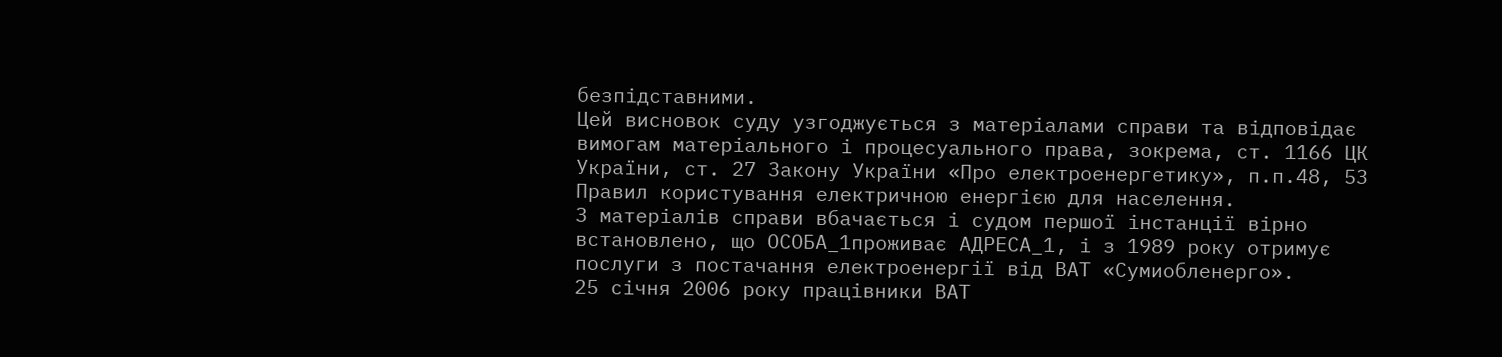безпідставними.
Цей висновок суду узгоджується з матеріалами справи та відповідає вимогам матеріального і процесуального права, зокрема, ст. 1166 ЦК України, ст. 27 Закону України «Про електроенергетику», п.п.48, 53 Правил користування електричною енергією для населення.
З матеріалів справи вбачається і судом першої інстанції вірно встановлено, що ОСОБА_1проживає АДРЕСА_1, і з 1989 року отримує послуги з постачання електроенергії від ВАТ «Сумиобленерго».
25 січня 2006 року працівники ВАТ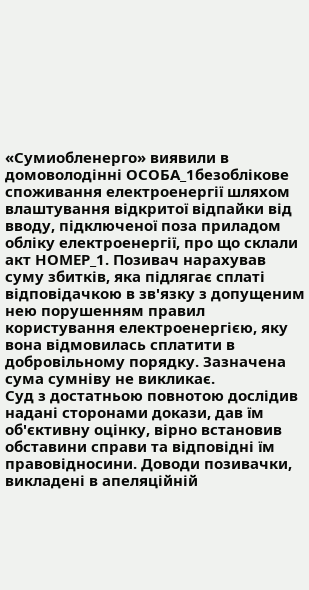«Сумиобленерго» виявили в домоволодінні ОСОБА_1безоблікове споживання електроенергії шляхом влаштування відкритої відпайки від вводу, підключеної поза приладом обліку електроенергії, про що склали акт НОМЕР_1. Позивач нарахував суму збитків, яка підлягає сплаті відповідачкою в зв'язку з допущеним нею порушенням правил користування електроенергією, яку вона відмовилась сплатити в добровільному порядку. Зазначена сума сумніву не викликає.
Суд з достатньою повнотою дослідив надані сторонами докази, дав їм об'єктивну оцінку, вірно встановив обставини справи та відповідні їм правовідносини. Доводи позивачки, викладені в апеляційній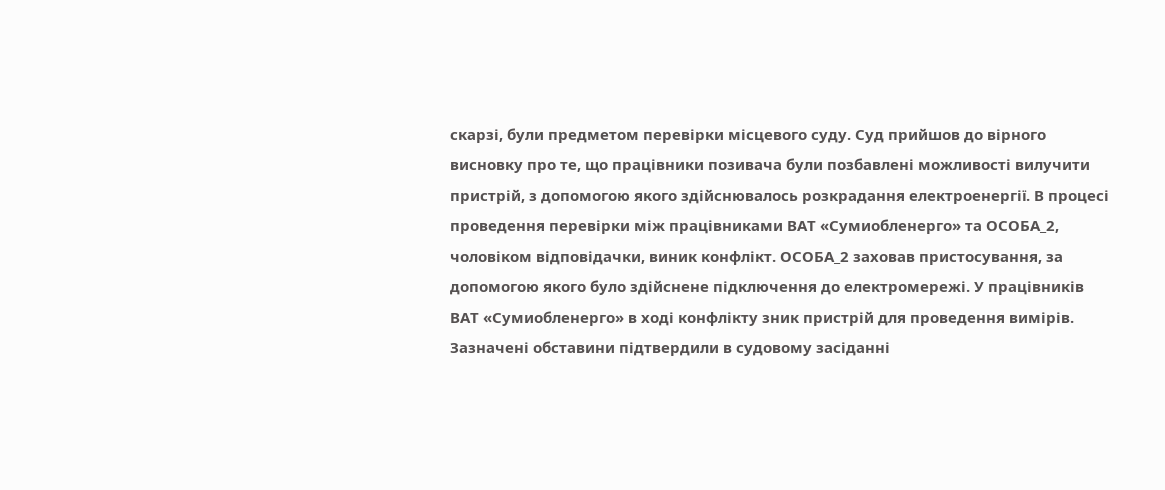скарзі, були предметом перевірки місцевого суду. Суд прийшов до вірного висновку про те, що працівники позивача були позбавлені можливості вилучити пристрій, з допомогою якого здійснювалось розкрадання електроенергії. В процесі проведення перевірки між працівниками ВАТ «Сумиобленерго» та ОСОБА_2, чоловіком відповідачки, виник конфлікт. ОСОБА_2 заховав пристосування, за допомогою якого було здійснене підключення до електромережі. У працівників ВАТ «Сумиобленерго» в ході конфлікту зник пристрій для проведення вимірів. Зазначені обставини підтвердили в судовому засіданні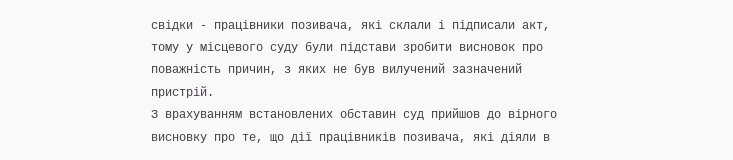свідки - працівники позивача, які склали і підписали акт, тому у місцевого суду були підстави зробити висновок про поважність причин, з яких не був вилучений зазначений пристрій.
З врахуванням встановлених обставин суд прийшов до вірного висновку про те, що дії працівників позивача, які діяли в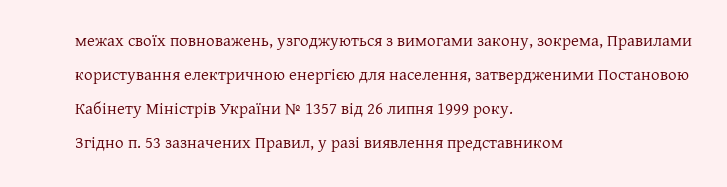межах своїх повноважень, узгоджуються з вимогами закону, зокрема, Правилами користування електричною енергією для населення, затвердженими Постановою Кабінету Міністрів України № 1357 від 26 липня 1999 року.
Згідно п. 53 зазначених Правил, у разі виявлення представником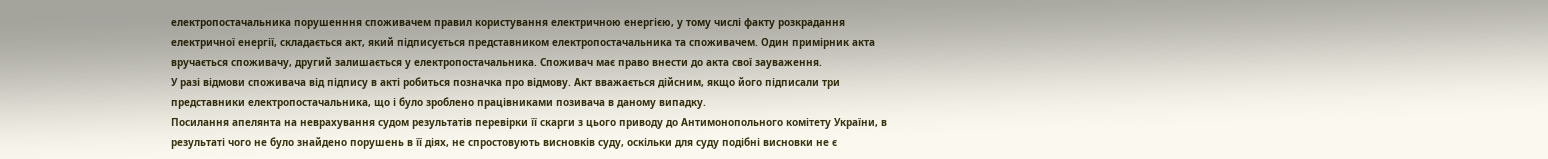електропостачальника порушенння споживачем правил користування електричною енергією, у тому числі факту розкрадання електричної енергії, складається акт, який підписується представником електропостачальника та споживачем. Один примірник акта вручається споживачу, другий залишається у електропостачальника. Споживач має право внести до акта свої зауваження.
У разі відмови споживача від підпису в акті робиться позначка про відмову. Акт вважається дійсним, якщо його підписали три представники електропостачальника, що і було зроблено працівниками позивача в даному випадку.
Посилання апелянта на неврахування судом результатів перевірки її скарги з цього приводу до Антимонопольного комітету України, в результаті чого не було знайдено порушень в її діях, не спростовують висновків суду, оскільки для суду подібні висновки не є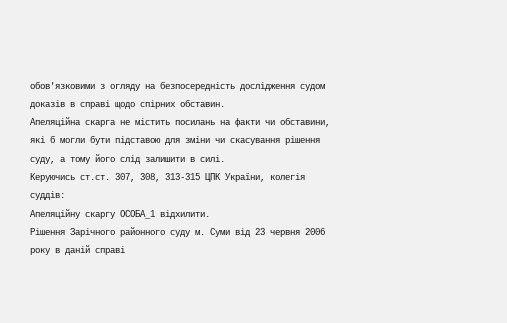обов'язковими з огляду на безпосередність дослідження судом доказів в справі щодо спірних обставин.
Апеляційна скарга не містить посилань на факти чи обставини, які б могли бути підставою для зміни чи скасування рішення суду, а тому його слід залишити в силі.
Керуючись ст.ст. 307, 308, 313-315 ЦПК України, колегія суддів:
Апеляційну скаргу ОСОБА_1 відхилити.
Рішення Зарічного районного суду м. Суми від 23 червня 2006 року в даній справі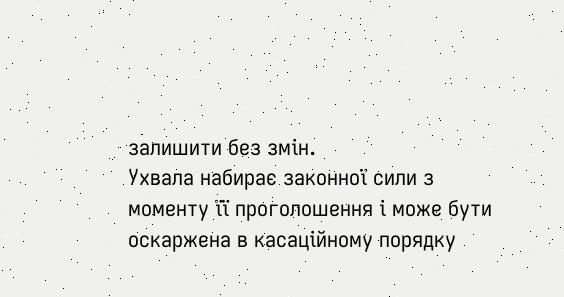залишити без змін.
Ухвала набирає законної сили з моменту її проголошення і може бути оскаржена в касаційному порядку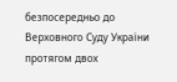безпосередньо до Верховного Суду України протягом двох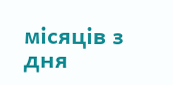місяців з дня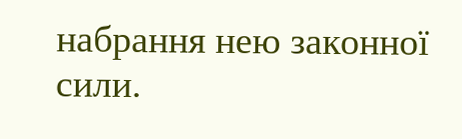набрання нею законної сили.